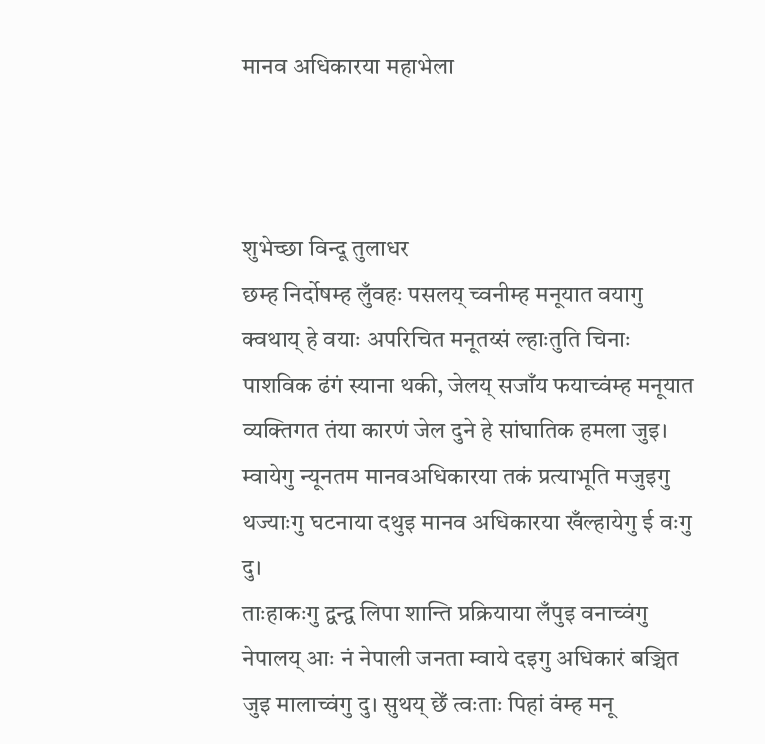मानव अधिकारया महाभेला



शुभेच्छा विन्दू तुलाधर
छम्ह निर्दोषम्ह लुँवहः पसलय् च्वनीम्ह मनूयात वयागु क्वथाय् हे वयाः अपरिचित मनूतय्सं ल्हाःतुति चिनाः पाशविक ढंगं स्याना थकी, जेलय् सजाँय फयाच्वंम्ह मनूयात व्यक्तिगत तंया कारणं जेल दुने हे सांघातिक हमला जुइ। म्वायेगु न्यूनतम मानवअधिकारया तकं प्रत्याभूति मजुइगु थज्याःगु घटनाया दथुइ मानव अधिकारया खँल्हायेगु ई वःगु दु।
ताःहाकःगु द्वन्द्व लिपा शान्ति प्रक्रियाया लँपुइ वनाच्वंगु नेपालय् आः नं नेपाली जनता म्वाये दइगु अधिकारं बञ्चित जुइ मालाच्वंगु दु। सुथय् छेँ त्वःताः पिहां वंम्ह मनू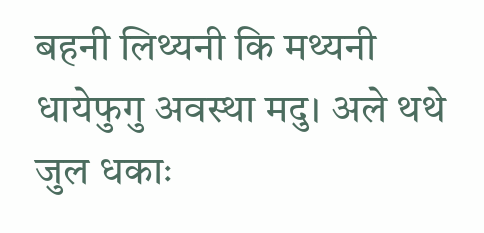बहनी लिथ्यनी कि मथ्यनी धायेफुगु अवस्था मदु। अले थथे जुल धकाः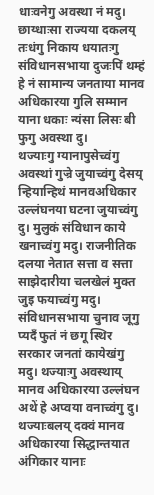धाःवनेगु अवस्था नं मदु। छाय्धाःसा राज्यया दकलय् तःधंगु निकाय धयातःगु संविधानसभाया दुजःपिं थम्हं हे नं सामान्य जनताया मानव अधिकारया गुलि सम्मान याना धकाः न्यंसा लिसः बी फुगु अवस्था दु।
थज्याःगु ग्यानापुसेच्वंगु अवस्थां गुज्रे जुयाच्वंगु देसय् न्हियान्हिथं मानवअधिकार उल्लंघनया घटना जुयाच्वंगु दु। मुलुकं संविधान काये खनाच्वंगु मदु। राजनीतिक दलया नेतात सत्ता व सत्ता साझेदारीया चलखेलं मुक्त जुइ फयाच्वंगु मदु। संविधानसभाया चुनाव जूगु प्यदँ फुतं नं छगू स्थिर सरकार जनतां कायेखंगु मदु। थज्याःगु अवस्थाय् मानव अधिकारया उल्लंघन अथें हे अप्वया वनाच्वंगु दु। थज्याःबलय् दक्वं मानव अधिकारया सिद्धान्तयात अंगिकार यानाः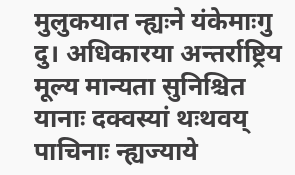मुलुकयात न्ह्यःने यंकेमाःगु दु। अधिकारया अन्तर्राष्ट्रिय मूल्य मान्यता सुनिश्चित यानाः दक्वस्यां थःथवय् पाचिनाः न्ह्यज्याये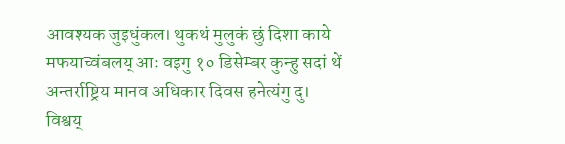आवश्यक जुइधुंकल। थुकथं मुलुकं छुं दिशा काये मफयाच्वंबलय् आः वइगु १० डिसेम्बर कुन्हु सदां थें अन्तर्राष्ट्रिय मानव अधिकार दिवस हनेत्यंगु दु।
विश्वय्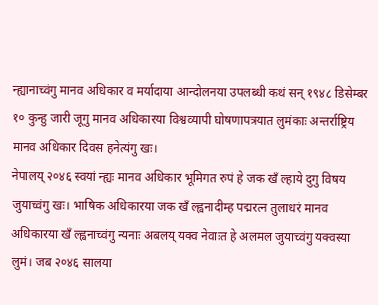न्ह्यानाच्वंगु मानव अधिकार व मर्यादाया आन्दोलनया उपलब्धी कथं सन् १९४८ डिसेम्बर १० कुन्हु जारी जूगु मानव अधिकारया विश्वव्यापी घोषणापत्रयात लुमंकाः अन्तर्राष्ट्रिय मानव अधिकार दिवस हनेत्यंगु खः।
नेपालय् २०४६ स्वयां न्ह्यः मानव अधिकार भूमिगत रुपं हे जक खँ ल्हाये दुगु विषय जुयाच्वंगु खः। भाषिक अधिकारया जक खँ ल्ह्वनादीम्ह पद्मरत्न तुलाधरं मानव अधिकारया खँ ल्ह्वनाच्वंगु न्यनाः अबलय् यक्व नेवाःत हे अलमल जुयाच्वंगु यक्वस्या लुमं। जब २०४६ सालया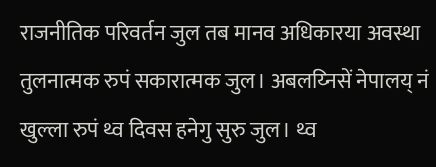राजनीतिक परिवर्तन जुल तब मानव अधिकारया अवस्था तुलनात्मक रुपं सकारात्मक जुल। अबलय्निसें नेपालय् नं खुल्ला रुपं थ्व दिवस हनेगु सुरु जुल। थ्व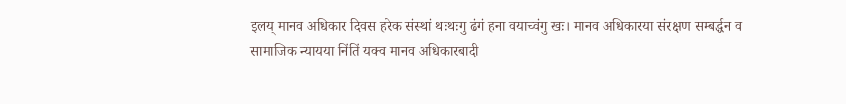इलय् मानव अधिकार दिवस हरेक संस्थां थःथःगु ढंगं हना वयाच्वंगु खः। मानव अधिकारया संरक्षण सम्बर्द्धन व सामाजिक न्यायया निंतिं यक्व मानव अधिकारबादी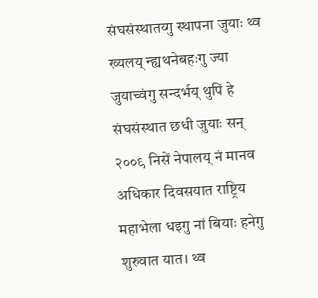संघसंस्थातय्गु स्थापना जुयाः थ्व ख्यलय् न्ह्यथनेबहःगु ज्या जुयाच्वंगु सन्दर्भय् थुपिं हे संघसंस्थात छधी जुयाः सन् २००९ निसें नेपालय् नं मानव अधिकार दिवसयात राष्ट्रिय महाभेला धइगु नां बियाः हनेगु शुरुवात यात। थ्व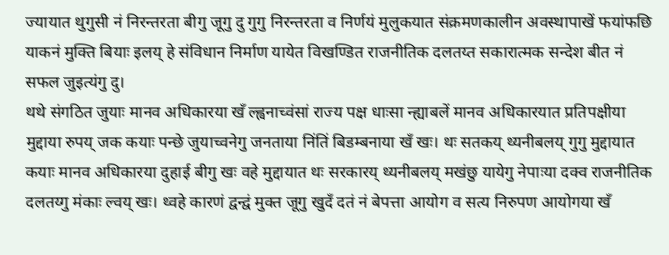ज्यायात थुगुसी नं निरन्तरता बीगु जूगु दु गुगु निरन्तरता व निर्णयं मुलुकयात संक्रमणकालीन अवस्थापाखें फयांफछि याकनं मुक्ति बियाः इलय् हे संविधान निर्माण यायेत विखण्डित राजनीतिक दलतय्त सकारात्मक सन्देश बीत नं सफल जुइत्यंगु दु।
थथे संगठित जुयाः मानव अधिकारया खँ ल्ह्वनाच्वंसां राज्य पक्ष धाःसा न्ह्याबलें मानव अधिकारयात प्रतिपक्षीया मुद्दाया रुपय् जक कयाः पन्छे जुयाच्वनेगु जनताया निंतिं बिडम्बनाया खँ खः। थः सतकय् थ्यनीबलय् गुगु मुद्दायात कयाः मानव अधिकारया दुहाई बीगु खः वहे मुद्दायात थः सरकारय् थ्यनीबलय् मखंछु यायेगु नेपाःया दक्व राजनीतिक दलतय्गु मंकाः ल्वय् खः। थ्वहे कारणं द्वन्द्वं मुक्त जूगु खुदँ दतं नं बेपत्ता आयोग व सत्य निरुपण आयोगया खँ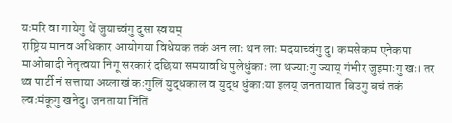यःमरि वा गायेगु थें जुयाच्वंगु दुसा स्वयम्
राष्ट्रिय मानव अधिकार आयोगया विधेयक तकं अन लाः थन लाः मदयाच्वंगु दु। कमसेकम एनेकपा माओबादी नेतृत्वया निगू सरकारं दछिया समयावधि पुलेधुंकाः ला थज्याःगु ज्याय् गंभीर जुइमाःगु खः। तर थ्व पार्टी नं सत्ताया अय्लाखं कःगुलिं युद्धकाल व युद्ध धुंकाःया इलय् जनतायात बिउगु बचं तकं ल्वःमंकूगु खनेदु। जनताया निंतिं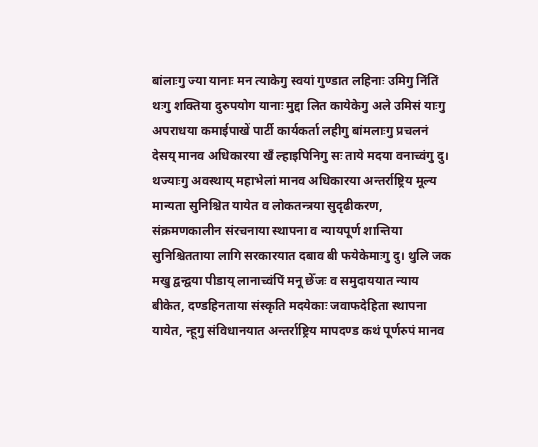बांलाःगु ज्या यानाः मन त्याकेगु स्वयां गुण्डात लहिनाः उमिगु निंतिं थःगु शक्तिया दुरुपयोग यानाः मुद्दा लित कायेकेगु अले उमिसं याःगु अपराधया कमाईपाखें पार्टी कार्यकर्ता लहीगु बांमलाःगु प्रचलनं देसय् मानव अधिकारया खँ ल्हाइपिनिगु सः ताये मदया वनाच्वंगु दु।
थज्याःगु अवस्थाय् महाभेलां मानव अधिकारया अन्तर्राष्ट्रिय मूल्य मान्यता सुनिश्चित यायेत व लोकतन्त्रया सुदृढीकरण, संक्रमणकालीन संरचनाया स्थापना व न्यायपूर्ण शान्तिया सुनिश्चितताया लागि सरकारयात दबाव बी फयेकेमाःगु दु। थुलि जक मखु द्वन्द्वया पीडाय् लानाच्वंपिं मनू छेँजः व समुदाययात न्याय बीकेत, दण्डहिनताया संस्कृति मदयेकाः जवाफदेहिता स्थापना यायेत, न्हूगु संविधानयात अन्तर्राष्ट्रिय मापदण्ड कथं पूर्णरुपं मानव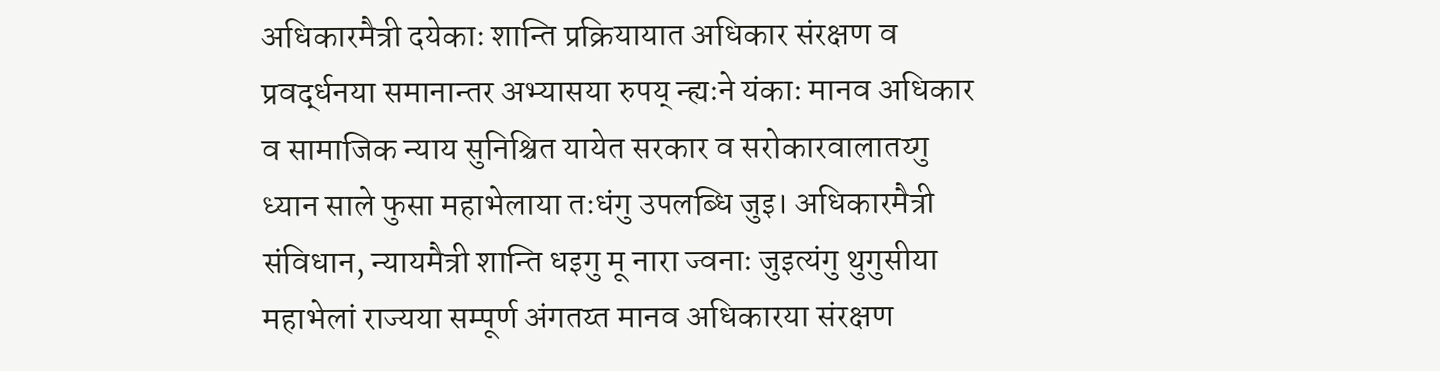अधिकारमैत्री दयेकाः शान्ति प्रक्रियायात अधिकार संरक्षण व प्रवर्द्धनया समानान्तर अभ्यासया रुपय् न्ह्यःने यंकाः मानव अधिकार व सामाजिक न्याय सुनिश्चित यायेत सरकार व सरोकारवालातय्गु ध्यान साले फुसा महाभेलाया तःधंगु उपलब्धि जुइ। अधिकारमैत्री संविधान, न्यायमैत्री शान्ति धइगु मू नारा ज्वनाः जुइत्यंगु थुगुसीया महाभेलां राज्यया सम्पूर्ण अंगतय्त मानव अधिकारया संरक्षण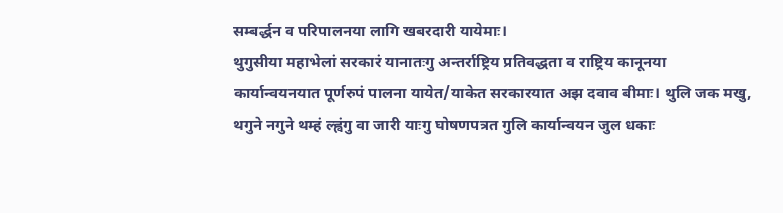सम्बर्द्धन व परिपालनया लागि खबरदारी यायेमाः।
थुगुसीया महाभेलां सरकारं यानातःगु अन्तर्राष्ट्रिय प्रतिवद्धता व राष्ट्रिय कानूनया कार्यान्वयनयात पूर्णरुपं पालना यायेत/याकेत सरकारयात अझ दवाव बीमाः। थुलि जक मखु, थगुने नगुने थम्हं ल्ह्वंगु वा जारी याःगु घोषणपत्रत गुलि कार्यान्वयन जुल धकाः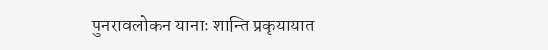पुनरावलोकन यानाः शान्ति प्रकृयायात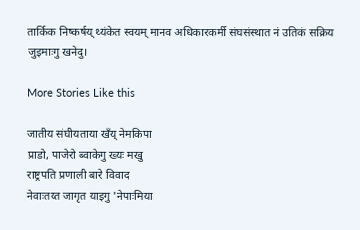तार्किक निष्कर्षय् थ्यंकेत स्वयम् मानव अधिकारकर्मी संघसंस्थात नं उतिकं सक्रिय जुइमाःगु खनेदु।

More Stories Like this

जातीय संघीयताया खँय् नेमकिपा
प्राडो, पाजेरो ब्वाकेगु ख्यः मखु
राष्ट्रपति प्रणाली बारे विवाद
नेवाःतय्त जागृत याइगु 'नेपाःमिया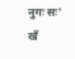नुगः सः'
खँ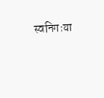स्वनिगःया